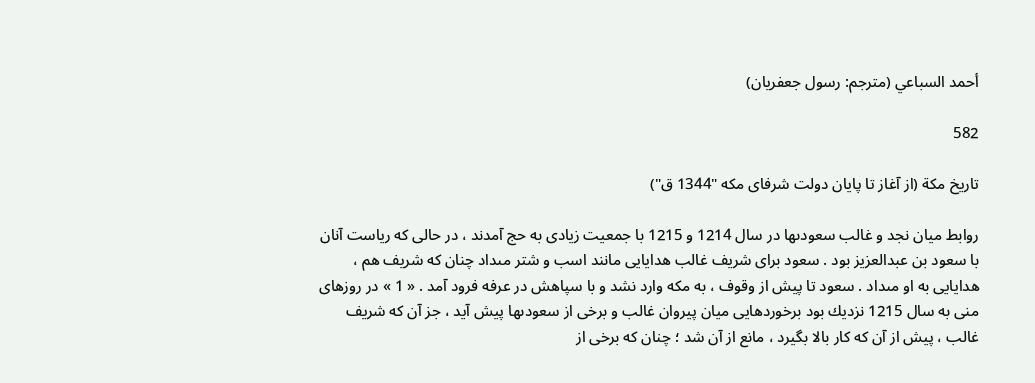أحمد السباعي (مترجم: رسول جعفريان)

582

تاريخ مكة (از آغاز تا پايان دولت شرفاى مكه "1344 ق")

روابط ميان نجد و غالب سعودىها در سال 1214 و 1215 با جمعيت زيادى به حج آمدند ، در حالى كه رياست آنان با سعود بن عبدالعزيز بود . سعود براى شريف غالب هدايايى مانند اسب و شتر مىداد چنان كه شريف هم ، هدايايى به او مىداد . سعود تا پيش از وقوف ، به مكه وارد نشد و با سپاهش در عرفه فرود آمد . « 1 » در روزهاى منى به سال 1215 نزديك بود برخوردهايى ميان پيروان غالب و برخى از سعودىها پيش آيد ، جز آن كه شريف غالب ، پيش از آن كه كار بالا بگيرد ، مانع از آن شد ؛ چنان كه برخى از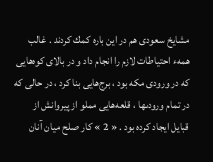مشايخ سعودى هم در اين باره كمك كردند . غالب همهء احتياطات لازم را انجام داد و در بالاى كوه‌هايى كه در ورودى مكه بود ، برج‌هايى بنا كرد ، در حالى كه در تمام ورودىها ، قلعه‌هايى مملو از پيروانش از قبايل ايجاد كرده بود . « 2 » كار صلح ميان آنان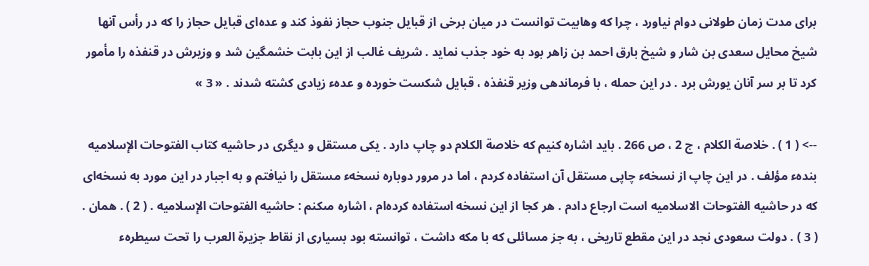براى مدت زمان طولانى دوام نياورد ، چرا كه وهابيت توانست در ميان برخى از قبايل جنوب حجاز نفوذ كند و عده‌اى قبايل حجاز را كه در رأس آنها شيخ محايل سعدى بن شار و شيخ بارق احمد بن زاهر بود به خود جذب نمايد . شريف غالب از اين بابت خشمگين شد و وزيرش در قنفذه را مأمور كرد تا بر سر آنان يورش برد . در اين حمله ، با فرماندهى وزير قنفذه ، قبايل شكست خورده و عدهء زيادى كشته شدند . « 3 »

--> ( 1 ) . خلاصة الكلام ، ج 2 ، ص 266 . بايد اشاره كنيم كه خلاصة الكلام دو چاپ دارد . يكى مستقل و ديگرى در حاشيه كتاب الفتوحات الإسلاميه بندهء مؤلف . در اين چاپ از نسخهء چاپى مستقل آن استفاده كردم ، اما در مرور دوباره نسخهء مستقل را نيافتم و به اجبار در اين مورد به نسخه‌اى كه در حاشيه الفتوحات الاسلاميه است ارجاع دادم . هر كجا از اين نسخه استفاده كرده‌ام ، اشاره مىكنم : حاشيه الفتوحات الإسلاميه . ( 2 ) . همان . ( 3 ) . دولت سعودى نجد در اين مقطع تاريخى ، به جز مسائلى كه با مكه داشت ، توانسته بود بسيارى از نقاط جزيرة العرب را تحت سيطرهء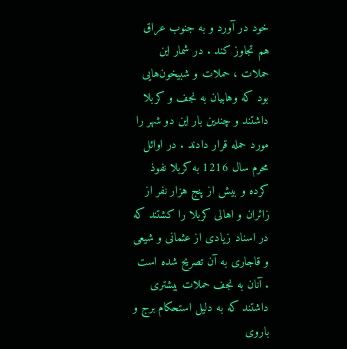خود در آورد و به جنوب عراق هم تجاوز كند . در شمار اين حملات ، حملات و شبيخون‌هايى بود كه وهابيان به نجف و كربلا داشتند و چندين بار اين دو شهر را مورد حمله قرار دادند . در اوائل محرم سال 1216 به كربلا نفوذ كرده و بيش از پنج هزار نفر از زائران و اهالى كربلا را كشتند كه در اسناد زيادى از عثمانى و شيعى و قاجارى به آن تصريح شده است . آنان به نجف حملات بيشترى داشتند كه به دليل استحكام برج و باروى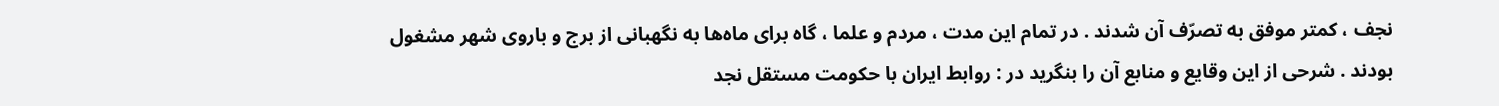نجف ، كمتر موفق به تصرّف آن شدند . در تمام اين مدت ، مردم و علما ، گاه براى ماه‌ها به نگهبانى از برج و باروى شهر مشغول بودند . شرحى از اين وقايع و منابع آن را بنگريد در : روابط ايران با حكومت مستقل نجد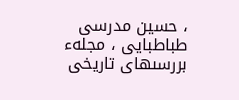، حسين مدرسى طباطبايى ، مجلهء بررسىهاى تاريخى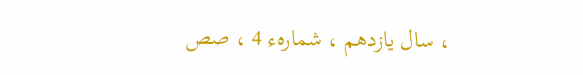، سال يازدهم ، شمارهء 4 ، صص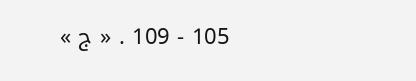105 - 109 . « ج »